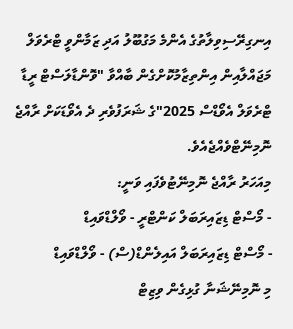އިނގިރޭސިވިލާތުގެ އެންމެ މަގުބޫލު އަދި ޒަމާންވީ ޓްރެވަލް މަޖައްލާއިން އިންތިޒާމުކޮށްގެން ބާއްވާ "ވޮންޑާލަސްޓް ރީޑާ ޓްރެވަލް އެވޯޑްސް 2025"ގެ ޝަރަފުވެރި ދެ އެވޯޑަކަށް ރާއްޖެ ނޮމިނޭޓްވެއްޖެއެވެ.
މިއަހަރު ރާއްޖެ ނޮމިނޭޓުވެފައި ވަނީ:
- މޯސްޓް ޑިޒައިރަބަލް ކަންޓްރީ - ވޯލްޑްވައިޑް
- މޯސްޓް ޑިޒައިރަބަލް އައިލެންޑް(ސް) - ވޯލްޑްވައިޑް
މި ނޮމިނޭޝަނާ ގުޅިގެން ވިޒިޓް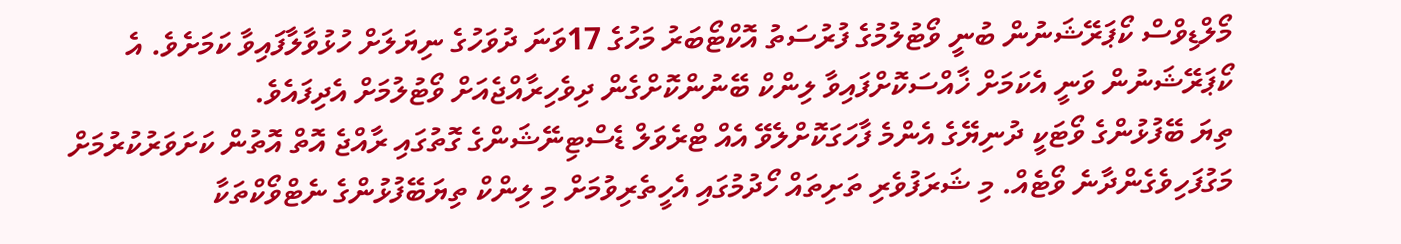މޯލްޑިވްސް ކޯޕަރޭޝަނުން ބުނީ ވޯޓުލުމުގެ ފުރުސަތު އޮކްޓޯބަރު މަހުގެ 17ވަނަ ދުވަހުގެ ނިޔަލަށް ހުޅުވާލާފައިވާ ކަމަށެވެ. އެ ކޯޕަރޭޝަނުން ވަނީ އެކަމަށް ޚާއްސަކޮށްފައިވާ ލިންކް ބޭނުންކޮށްގެން ދިވެހިރާއްޖެއަށް ވޯޓުލުމަށް އެދިފައެވެ.
ތިޔަ ބޭފުޅުންގެ ވޯޓަކީ ދުނިޔޭގެ އެންމެ ފާހަގަކޮށްލެވޭ އެއް ޓްރެވަލް ޑެސްޓިނޭޝަންގެ ގޮތުގައި ރާއްޖެ އޮތް އޮތުން ކަށަވަރުކުރުމަށް މަގުފަހިވެގެންދާނެ ވޯޓެއް. މި ޝަރަފުވެރި ތަށިތައް ހޯދުމުގައި އެހީތެރިވުމަށް މި ލިންކް ތިޔަބޭފުޅުންގެ ނެޓްވޯކްތަކާ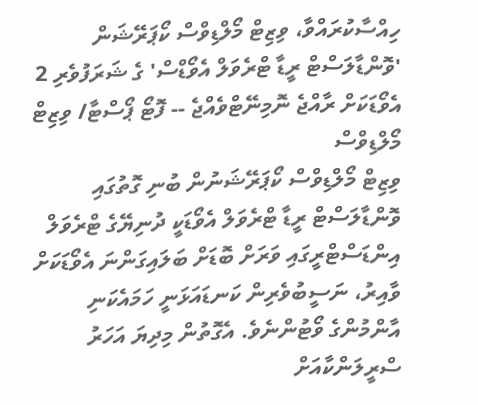ހިއްސާކުރައްވާ، ވިޒިޓް މޯލްޑިވްސް ކޯޕަރޭޝަން
'ވޮންޑާލަސްޓް ރީޑާ ޓްރެވަލް އެވޯޑްސް' ގެ ޝަރަފުވެރި 2 އެވޯޑަކަށް ރާއްޖެ ނޮމިނޭޓްވެއްޖެ -- ފޮޓޯ ޕޯސްޓާ/ ވިޒިޓް މޯލްޑިވްސް
ވިޒިޓް މޯލްޑިވްސް ކޯޕަރޭޝަނުން ބުނި ގޮތުގައި ވޮންޑާލަސްޓް ރީޑާ ޓްރެވަލް އެވޯޑަކީ ދުނިޔޭގެ ޓްރެވަލް އިންޑަސްޓްރީގައި ވަރަށް ބޮޑަށް ބަލައިގަންނަ އެވޯޑަކަށް ވާއިރު، ނަސީބުވެރިން ކަނޑައަޅަނީ ހަމައެކަނި އާންމުންގެ ވޯޓުންނެވެ. އެގޮތުން މިދިޔަ އަހަރު ސްރީލަންކާއަށް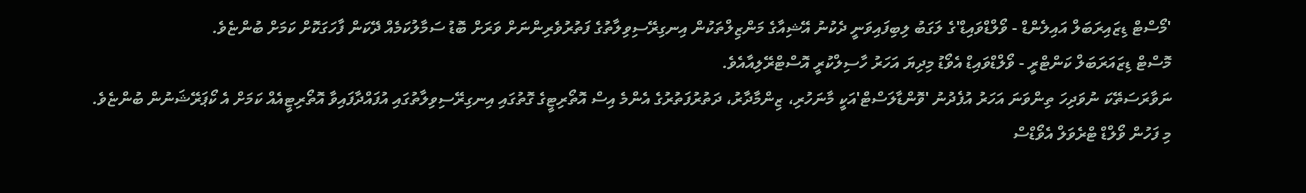'މޯސްޓް ޑިޒައިރަބަލް އައިލެންޑް - ވޯލްޑްވައިޑް'ގެ ލަގަބު ލިބިފައިވަނީ ދެކުނު އޭޝިއާގެ މަންޒިލްތަކުން އިނގިރޭސިވިލާތުގެ ފަތުރުވެރިންނަށް ވަރަށް ބޮޑު ސަމާލުކަމެއް ދޭކަން ފާހަގަކޮށް ކަމަށް ބުންޏެވެ.
މޮސްޓް ޑިޒައަރަބަލް ކަންޓްރީ - ވޯލްޑްވައިޑް އެވޯޑު މިދިޔަ އަހަރު ހާސިލްކުރީ އޮސްޓްރޭލިއާއެވެ.
ނަވާރަސަތޭކަ ނުވަދިހަ ތިންވަނަ އަހަރު އުފެދުނު 'ވޮންޑާލަސްޓް'އަކީ މާނަހުރި، ޒިންމާދާރު، ދަތުރުފަތުރުގެ އެންމެ އިސް އޮތޯރިޓީގެ ގޮތުގައި އިނގިރޭސިވިލާތުގައި އުފައްދާފައިވާ އޮތޯރިޓީއެއް ކަމަށް އެ ކޯޕަރޭޝަނުން ބުންޏެވެ.
މި ފަހުން ވޯލްޑް ޓްރެވަލް އެވޯޑްސް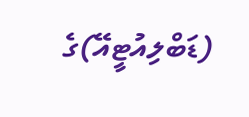(ޑަބްލިއުޓީއޭ)ގެ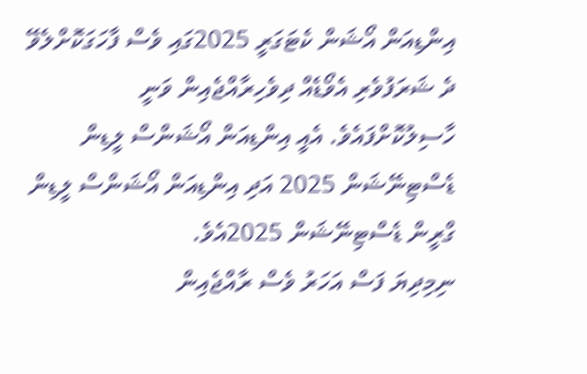އިންޑިއަން އޯޝަން ކެޓަގަރީ 2025ގައި ވެސް ފާހަގަކޮށްލެވޭ ދެ ޝަރަފުވެރި އެވޯޑެއް ދިވެހިރާއްޖެއިން ވަނީ ހާސިލުކޮށްފައެވެ. އެއީ އިންޑިއަން އޯޝަންސް ލީޑިން ޑެސްޓިނޭޝަން 2025 އަދި އިންޑިއަން އޯޝަންސް ލީޑިން ގްރީން ޑެސްޓިނޭޝަން 2025އެވެ.
ނިމިދިޔަ ފަސް އަހަރު ވެސް ރާއްޖެއިން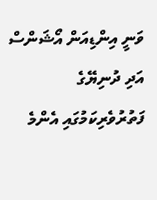ވަނީ އިންޑިއަން އޯޝަންސް އަދި ދުނިޔޭގެ ފަތުރުވެރިކަމުގައި އެންމެ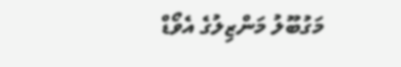މަގުބޫލު މަންޒިލުގެ އެވޯޑް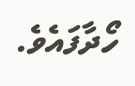ހޯދާފައެވެ.